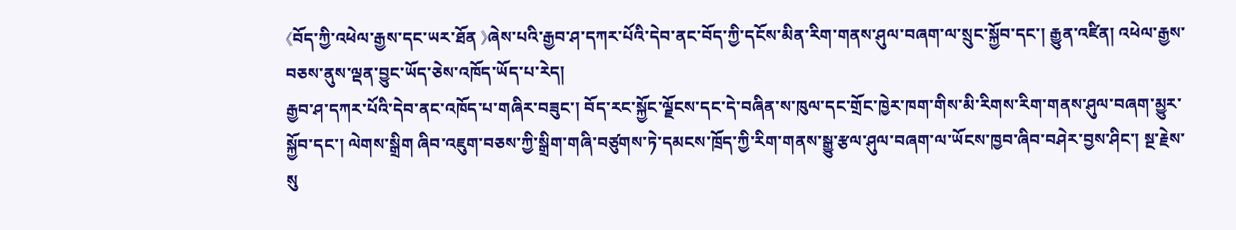《བོད་ཀྱི་འཕེལ་རྒྱས་དང་ཡར་ཐོན 》ཞེས་པའི་རྒྱབ་ཤ་དཀར་པོའི་དེབ་ནང་བོད་ཀྱི་དངོས་མིན་རིག་གནས་ཤུལ་བཞག་ལ་སྲུང་སྐྱོབ་དང་། རྒྱུན་འཛིན། འཕེལ་རྒྱས་བཅས་ནུས་ལྡན་བྱུང་ཡོད་ཅེས་འཁོད་ཡོད་པ་རེད།
རྒྱབ་ཤ་དཀར་པོའི་དེབ་ནང་འཁོད་པ་གཞིར་བཟུང་། བོད་རང་སྐྱོང་ལྗོངས་དང་དེ་བཞིན་ས་ཁུལ་དང་གྲོང་ཁྱེར་ཁག་གིས་མི་རིགས་རིག་གནས་ཤུལ་བཞག་མྱུར་སྐྱོབ་དང་། ལེགས་སྒྲིག ཞིབ་འཇུག་བཅས་ཀྱི་སྒྲིག་གཞི་བཙུགས་ཏེ་དམངས་ཁྲོད་ཀྱི་རིག་གནས་སྒྱུ་རྩལ་ཤུལ་བཞག་ལ་ཡོངས་ཁྱབ་ཞིབ་བཤེར་བྱས་ཤིང་། སྔ་རྗེས་སུ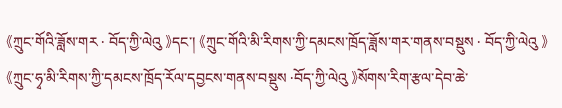《ཀྲུང་གོའི་ཟློས་གར · བོད་ཀྱི་ལེའུ 》དང་། 《ཀྲུང་གོའི་མི་རིགས་ཀྱི་དམངས་ཁྲོད་ཟློས་གར་གནས་བསྡུས · བོད་ཀྱི་ལེའུ 》 《ཀྲུང་ཧྭ་མི་རིགས་ཀྱི་དམངས་ཁྲོད་རོལ་དབྱངས་གནས་བསྡུས ·བོད་ཀྱི་ལེའུ 》སོགས་རིག་རྩལ་དེབ་ཆེ་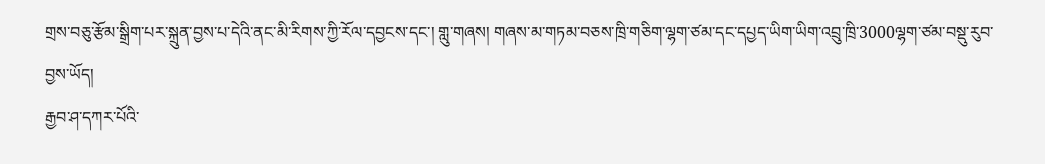གྲས་བཅུ་རྩོམ་སྒྲིག་པར་སྐྲུན་བྱས་པ་དེའི་ནང་མི་རིགས་ཀྱི་རོལ་དབྱངས་དང་། གླུ་གཞས། གཞས་མ་གཏམ་བཅས་ཁྲི་གཅིག་ལྷག་ཙམ་དང་དཔྱད་ཡིག་ཡིག་འབྲུ་ཁྲི་3000ལྷག་ཙམ་བསྡུ་རུབ་བྱས་ཡོད།
རྒྱབ་ཤ་དཀར་པོའི་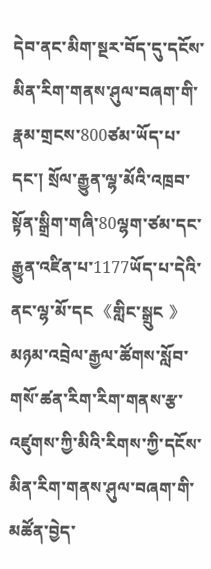དེབ་ནང་མིག་སྔར་བོད་དུ་དངོས་མིན་རིག་གནས་ཤུལ་བཞག་གི་རྣམ་གྲངས་800ཙམ་ཡོད་པ་དང་། སྲོལ་རྒྱུན་ལྷ་མོའི་འཁྲབ་སྟོན་སྒྲིག་གཞི་80ལྷག་ཙམ་དང་རྒྱུན་འཛིན་པ་1177ཡོད་པ་དེའི་ནང་ལྷ་མོ་དང 《གླིང་སྒྲུང 》མཉམ་འབྲེལ་རྒྱལ་ཚོགས་སློབ་གསོ་ཚན་རིག་རིག་གནས་རྩ་འཛུགས་ཀྱི་མིའི་རིགས་ཀྱི་དངོས་མིན་རིག་གནས་ཤུལ་བཞག་གི་མཚོན་བྱེད་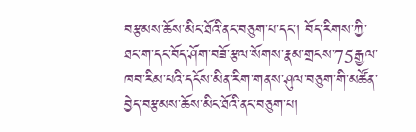བརྩམས་ཆོས་མིང་ཐོའི་ནང་བཅུག་པ་དང་། བོད་རིགས་ཀྱི་ཐང་ག་དང་བོད་ཤོག་བཟོ་རྩལ་སོགས་རྣམ་གྲངས་75རྒྱལ་ཁབ་རིམ་པའི་དངོས་མིན་རིག་གནས་ཤུལ་བཅུག་གི་མཚོན་བྱེད་བརྩམས་ཆོས་མིང་ཐོའི་ནང་བཅུག་པ།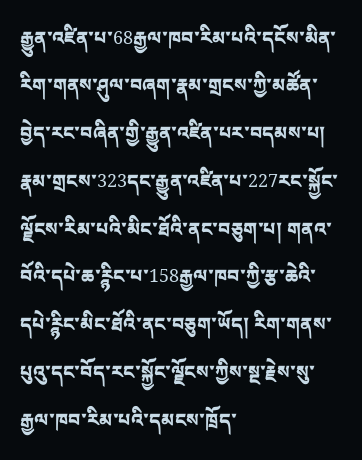རྒྱུན་འཛིན་པ་68རྒྱལ་ཁབ་རིམ་པའི་དངོས་མིན་རིག་གནས་ཤུལ་བཞག་རྣམ་གྲངས་ཀྱི་མཚོན་བྱེད་རང་བཞིན་གྱི་རྒྱུན་འཛིན་པར་བདམས་པ། རྣམ་གྲངས་323དང་རྒྱུན་འཛིན་པ་227རང་སྐྱོང་ལྗོངས་རིམ་པའི་མིང་ཐོའི་ནང་བཅུག་པ། གནའ་བོའི་དཔེ་ཆ་ཪྙིང་པ་158རྒྱལ་ཁབ་ཀྱི་རྩ་ཆེའི་དཔེ་ཪྙིང་མིང་ཐོའི་ནང་བཅུག་ཡོད། རིག་གནས་པུའུ་དང་བོད་རང་སྐྱོང་ལྗོངས་ཀྱིས་སྔ་རྗེས་སུ་རྒྱལ་ཁབ་རིམ་པའི་དམངས་ཁྲོད་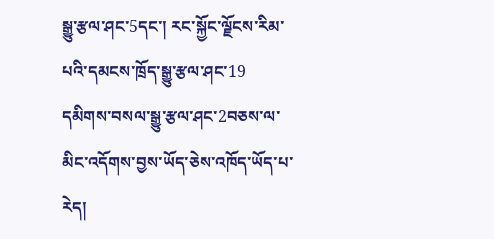སྒྱུ་རྩལ་ཤང་5དང་། རང་སྐྱོང་ལྗོངས་རིམ་པའི་དམངས་ཁྲོད་སྒྱུ་རྩལ་ཤང་19 དམིགས་བསལ་སྒྱུ་རྩལ་ཤང་2བཅས་ལ་མིང་འདོགས་བྱས་ཡོད་ཅེས་འཁོད་ཡོད་པ་རེད།